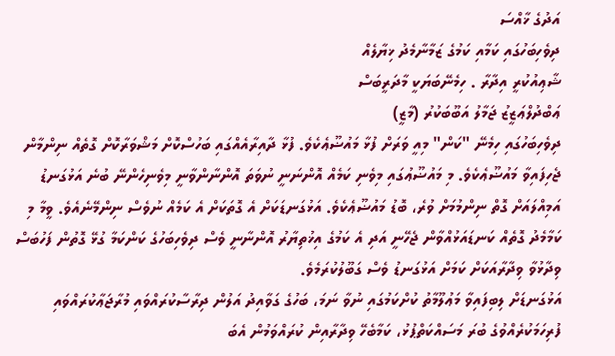އަދުގެ ޚާއްސަ
ދިވެހިބަހުގައި ކަމާއި ކަމުގެ ޒަމާނާމެދު ޚިޔާލެއް
ޝާޢިއުކުރީ އިދާރާ . ހިމެނޭބަޔަކީ މާދަރީބަސް
ޢަބްދުލްޢަޒީޒު ޖަމާލު އަބޫބަކުރު (މާޒީ)
ދިވެހިބަހުގައި ހިމެނޭ "ކަން" މިއީ ވަރަށް ފުޅާ މައުޟޫޢެކެވެ. ފުޅާ ދާއިރާއެއްގައި ބަހުސްކޮށް މަޝްވަރާކޮށް ގޮތެއް ނިންމާން ޖެހިފައިވާ މައުޟޫޢެކެވެ. މި މައުޟޫޢުގައި މިވެނި ކަމެއް އޮންނަނީ ނުވަތަ އޮންނާންވާނީ މިވެނިހެންނޭ ބުނެ އަޅުގަނޑު އަމިއްލައަށް ގޮތް ނިންމުމަށް ވުރެ، ބޮޑު މައުޟޫޢެކެވެ. އަޅުގަނޑަކަށް އެ ގޮތަކަށް އެ ކަމެއް ނުވެސް ނިންމޭނެއެވެ. ވީމާ މި ކަމާމެދު ގޮތެއް ކަނޑައަޅުއްވާން ޖެހޭނީ އަދި އެ ކަމުގެ އިޚުތިޔާރު އޮންނާނީ ވެސް ދިވެހިބަހުގެ ކަންކަމާ ގުޅޭ ގޮތުން ފަހުބަސް ވިދާޅުވާ ވިދާރާއަކަށް ކަމަށް އަޅުގަނޑު ވެސް ގަބޫލުކުރަމެވެ.
އަޅުގަނޑަށް ލިބިފައިވާ މަޢުލޫމާތު ކުށްކަމުގައި ނުވާ ނަމަ، ބަހުގެ ގަވާއިދު އަލުން ދިރާސާކުރައްވައި މުރާޖަޢާކުރައްވައި ފުރިހަމަކުރެއްވުގެ ބުރަ މަސައްކަތްޕުޅު، ކަމާބެހޭ ވިދާރާއިން ކުރައްވަމުން އެބަ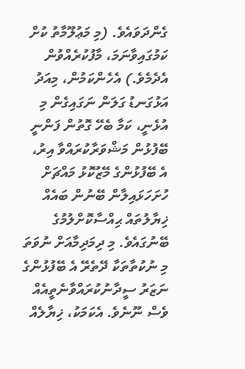ގެންދަވައެވެ. (މި މަޢުލޫމާތު ކުށް ކަމުގައިވާނަމަ، މާފުކުރެއްވުން އެދެމެވެ.) އެހެންކަމުން، މިއަދު އަޅުގަނޑު ގަލަން ނަގައިގެން މި އުޅެނީ، ކަމާ ބެހޭ ގޮތުން ފަންނީ ބޭފުޅުން މަޝްވަރާކުރައްވާ އިރު، އެ ބޭފުޅުންގެ މޭޒުކޮޅު މައްޗަށް ހުށަހަޅައިލާން ބޭނުން ބައެއް ޚިޔާލުތައް ޙިއްސާކޮށްލުމުގެ ބޭނުގައެވެ. މި ދިމަދިމާއަށް ނުވަތަ މި ނުކުތާތަކާ ދޭތެރޭ އެ ބޭފުޅުންގެ ނަޒަރު ސީދާނުކުރައްވާނެތީއެއް ވެސް ނޫނެވެ. އެކަމަކު، ޚިޔާލެއް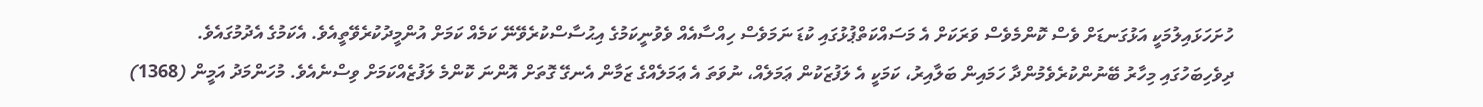ހުށަހަޅައިލުމަކީ އަޅުގަނޑަށް ވެސް ކޮންމެވެސް ވަރަކަށް އެ މަސައްކަތްޕުޅުގައި ކުޑަ ނަމަވެސް ހިއްސާއެއް ވެވުނީކަމުގެ އިޙުސާސްކުރެވޭނޭ ކަމެއް ކަމަށް އުންމީދުކުރެވޭތީއެވެ. އެކަމުގެ އެދުމުގައެވެ.
ދިވެހިބަހުގައި މިހާރު ބޭނުންކުރެވެމުންދާ ހަމައިން ބަލާއިރު، ކަމަކީ އެ ލަފުޒަކުން ޢަމަލެއް، ނުވަތަ އެ ޢަމަލެއްގެ ޒަމާން އެނގޭ ގޮތަށް އޮންނަ ކޮންމެ ލަފުޒެއްކަމަށް ވިސްނެއެވެ. މުހަންމަދު އަމީން (1368)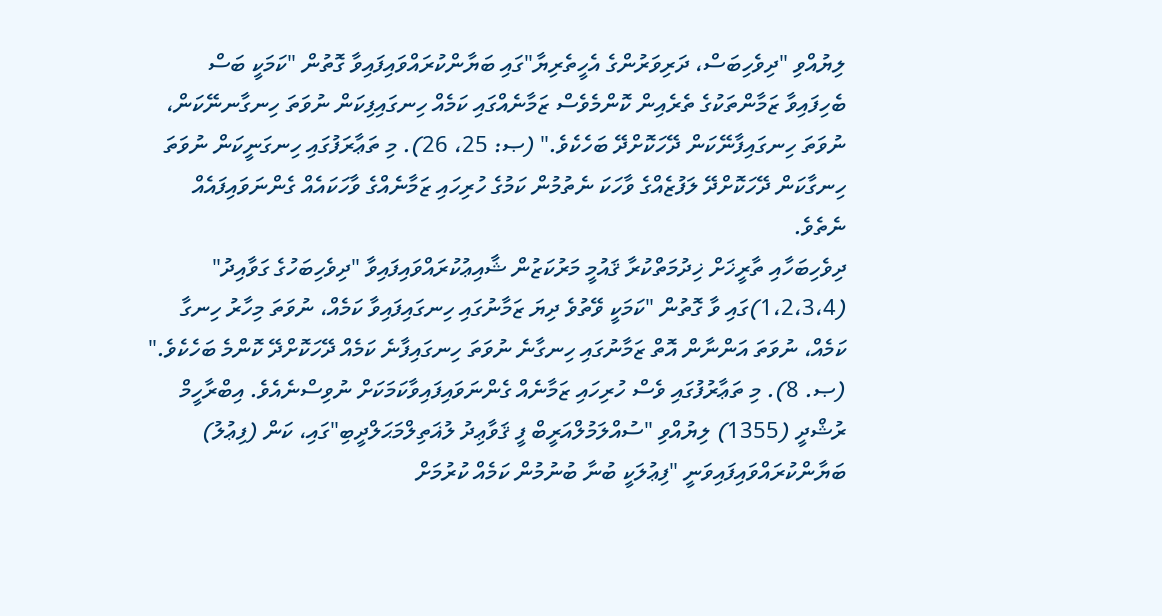ލިޔުއްވި "ދިވެހިބަސް، ދަރިވަރުންގެ އެހީތެރިޔާ"ގައި ބަޔާންކުރައްވައިފައިވާ ގޮތުން "ކަމަކީ ބަސް ބެހިފައިވާ ޒަމާންތަކުގެ ތެރެއިން ކޮންމެވެސް ޒަމާނެއްގައި ކަމެއް ހިނގައިފިކަން ނުވަތަ ހިނގާނނޭކަން، ނުވަތަ ހިނގައިފާނޭކަން ދޭހަކޮށްދޭ ބަހެކެވެ." (ޞ: 25، 26). މި ތަޢާރަފުގައި ހިނގަނީކަން ނުވަތަ ހިނގާކަން ދޭހަކޮށްދޭ ލަފުޒެއްގެ ވާހަކަ ނެތުމުން ކަމުގެ ހުރިހައި ޒަމާނެއްގެ ވާހަކައެއް ގެންނަވައިފައެއް ނެތެވެ.
ދިވެހިބަހާއި ތާރީޚަށް ޚިދުމަތްކުރާ ޤައުމީ މަރުކަޒުން ޝާއިޢުކުރައްވައިފައިވާ "ދިވެހިބަހުގެ ގަވާއިދު" (1،2،3،4)ގައި ވާ ގޮތުން "ކަމަކީ ވޭތުވެ ދިޔަ ޒަމާނުގައި ހިނގައިފައިވާ ކަމެއް، ނުވަތަ މިހާރު ހިނގާ ކަމެއް، ނުވަތަ އަންނާން އޮތް ޒަމާނުގައި ހިނގާނެ ނުވަތަ ހިނގައިފާނެ ކަމެއް ދޭހަކޮށްދޭ ކޮންމެ ބަހެކެވެ." (ޞ. 8). މި ތަޢާރުފުގައި ވެސް ހުރިހައި ޒަމާނެއް ގެންނަވައިފައިވާކަމަކަށް ނުވިސްނެއެވެ. އިބްރާހީމް ރުޝްދީ (1355) ލިޔުއްވި "ސުއްލަމުލްއަރީބް ފީ ޤަވާޢިދު ލުޣަތިލްމަޙަލްދީބި"ގައި، ކަން (ފިޢުލު) ބަޔާންކުރައްވައިފައިވަނީ "ފިޢުލަކީ ބުނާ ބުނުމުން ކަމެއް ކުރުމަށް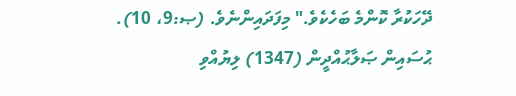ދޭހަކުރާ ކޮންމެ ބަހެކެވެ." މިފަދައިންނެވެ. (ޞ:9، 10). ޙުސައިން ޞަލާޙުއްދީން (1347) ލިޔުއްވި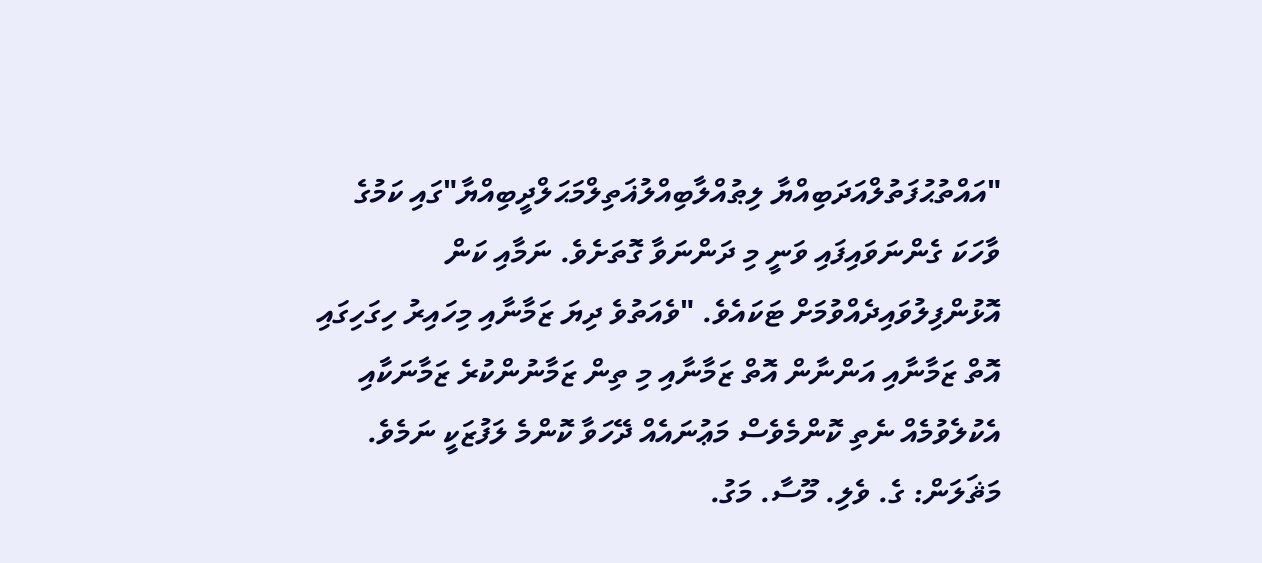"އައްތުޙުފަތުލްއަދަބިއްޔާ ލިޠުއްލާބިއްލުޣަތިލްމަޙަލްދީބިއްޔާ"ގައި ކަމުގެ ވާހަކަ ގެންނަވައިފައި ވަނީ މި ދަންނަވާ ގޮތަށެވެ. ނަމާއި ކަން އޮޅުންފިލުވައިދެއްވުމަށް ޓަކައެވެ. "ވެއަތުވެ ދިޔަ ޒަމާނާއި މިހައިރު ހިގަހިގައި އޮތް ޒަމާނާއި އަންނާން އޮތް ޒަމާނާއި މި ތިން ޒަމާނުންކުރެ ޒަމާނަކާއި އެކުލެވުމެއް ނެތި ކޮންމެވެސް މަޢުނައެއް ދޭހަވާ ކޮންމެ ލަފުޒަކީ ނަމެވެ. މަޘަލަން: ގެ. ވެލި. މޫސާ. މަގު.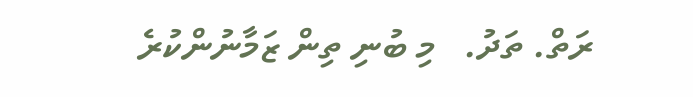ރަތް. ތަދު.   މި ބުނި ތިން ޒަމާނުންކުރެ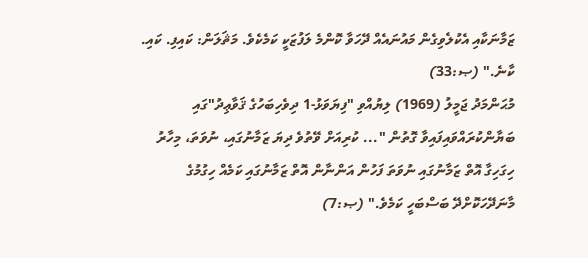ޒަމާނަކާއި އެކުލެވިގެން މައުނައެއް ދޭހަވާ ކޮންމެ ލަފުޒަކީ ކަމެކެވެ. މަޘަލަން: ކައިފި. ކައި. ކާނެ." (ޞ:33)
މުޙަންމަދު ޖަމީލު (1969) ލިޔުއްވި "ފިޔަވަޅު-1 ދިވެހިބަހުގެ ޤަވާޢިދު"ގައި ބަޔާންކުރައްވައިފައިވާ ގޮތުން "... ކުރިއަށް ވޭތުވެ ދިޔަ ޒަމާނުގައި، ނުވަތަ، މިހާރު ހިގަހިގާ އޮތް ޒަމާނުގައި ނުވަތަ ފަހުން އަންނާން އޮތް ޒަމާނުގައި ކަމެއް ހިގުމުގެ މާނަދޭހަކޮށްދޭ ބަސްބަހީ ކަމެވެ." (ޞ:7)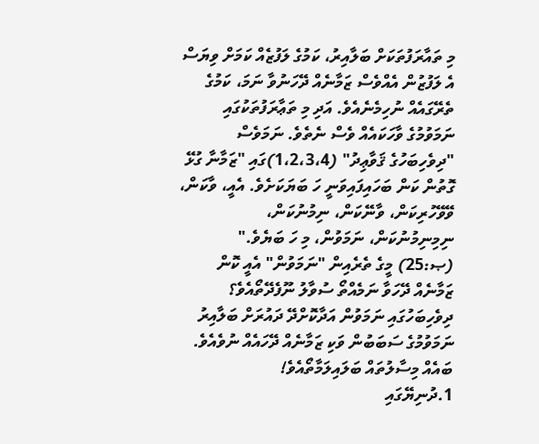މި ތައާރަފުތަކަށް ބަލާއިރު، ކަމުގެ ލަފުޒެއް ކަމަށް ވިޔަސް އެ ލަފުޒުން އެއްވެސް ޒަމާނެއް ދޭހަނުވާ ނަމަ، ކަމުގެ ތެރޭގައެއް ނުހިމެނެއެވެ. އަދި މި ތަޢާރަފުތަކުގައި ނަމަވުމުގެ ވާހަކައެއް ވެސް ނެތެވެ. ނަމަވެސް "ދިވެހިބަހުގެ ޤަވާޢިދު" (1،2،3،4)ގައި "ޒަމާނާ ގުޅޭ ގޮތުން ކަން ބަހައިފައިވަނީ ހަ ބަޔަކަށެވެ. އެއީ، ވާކަން، ވޭވޭހުރިކަން، ވާނޭކަން، ނިމުނުކަން، ނިމިނިމުނުކަން، ނަމަވުން، މި ހަ ބަޔެވެ." (ޞ:25) މީގެ ތެރެއިން "ނަމަވުން" އެއީ ކޮން ޒަމާނެއް ދޭހަވާ ނަމެއްތޯ ސުވާލު ނޫފެދޭތޯއެވެ؟ ދިވެހިބަހުގައި ނަމަވުން އަދާކޮށްދޭ ދައުރަށް ބަލާއިރު ނަމަވުމުގެ ސަބަބުން ވަކި ޒަމާނެއް ދޭހައެއް ނުވެއެވެ. ބައެއް މިސާލުތައް ބަލައިލަމާތޯއެވެ!
1.ދުނިޔޭގައި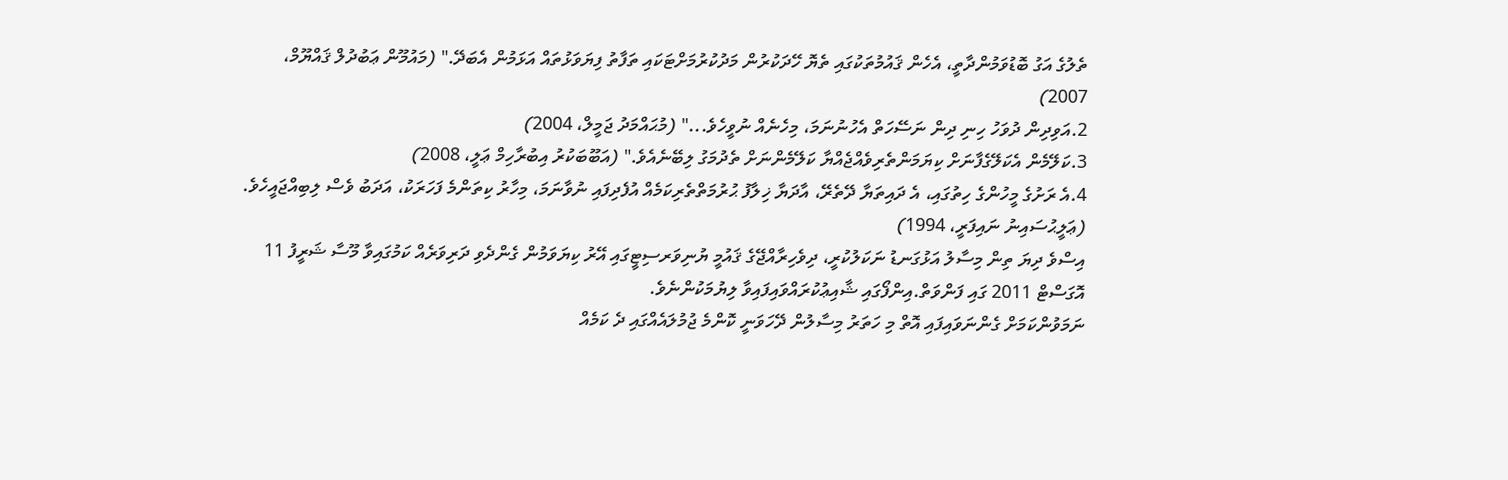ތެލުގެ އަގު ބޮޑުވަމުންދާތީ، އެހެން ޤައުމުތަކުގައި ތެޔޮ ހޭދަކުރުން މަދުކުރުމަށްޓަކައި ތަފާތު ފިޔަވަޅުތައް އަޅަމުން އެބަދޭ." (މައުމޫން ޢަބުދުލް ޤައްޔޫމް، 2007)
2.އަވިދިން ދުވަހު ހިނި ދިން ނަސޭހަތް އެހުނުނަމަ، މިހެނެއް ނުވީހެވެ..." (މުޙައްމަދު ޖަމީލް، 2004)
3.ކަލޭމެން އެކަލޭގެފާނަށް ކިޔަމަންތެރިވެއްޖެއްޔާ ކަލޭމެންނަށް ތެދުމަގު ލިބޭނެއެވެ." (އަބޫބަކުރު އިބުރާހިމް ޢަލީ، 2008)
4.އެ ރަށުގެ މީހުންގެ ހިތުގައި، އެ ދައިތަޔާ ދޭތެރޭ، އާދަޔާ ޚިލާފު ޙުރުމަތްތެރިކަމެއް އުފެދިފައި ނުވާނަމަ، މިހާރު ކިތަންމެ ފަހަރަކު، އަދަބު ވެސް ލިބިއްޖައީހެވެ. (ޢަލީޙުސައިނު ނައިފަރީ، 1994)
އިސްވެ ދިޔަ ތިން މިސާލު އަޅުގަނޑު ނަކަލުކުރީ، ދިވެހިރާއްޖޭގެ ޤައުމީ ޔުނިވަރސިޓީގައި އޭރު ކިޔަވަމުން ގެންދެވި ދަރިވަރެއް ކަމުގައިވާ މޫސާ ޝަރީފު 11 އޮގަސްޓް 2011 ގައި ފަންވަތް.އިންފޯގައި ޝާއިޢުކުރައްވައިފައިވާ ލިޔުމަކުންނެވެ.
ނަމަވުންކަމަށް ގެންނަވައިފައި އޮތް މި ހަތަރު މިސާލުން ދޭހަވަނީ ކޮންމެ ޖުމުލައެއްގައި ދެ ކަމެއް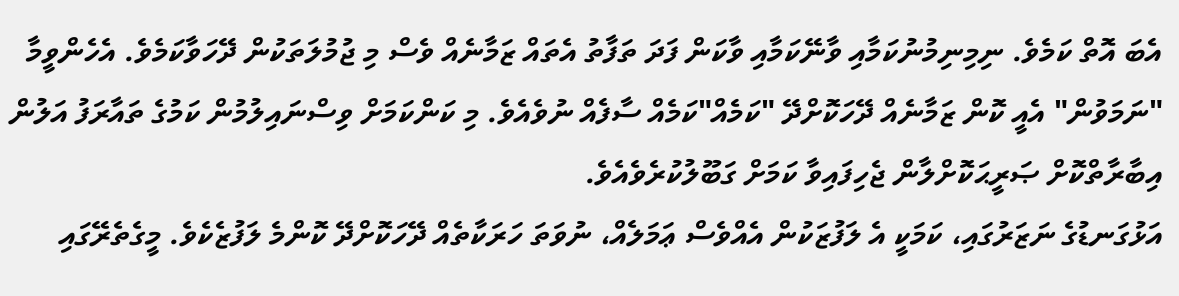އެބަ އޮތް ކަމެވެ. ނިމިނިމުނުކަމާއި ވާނޭކަމާއި ވާކަން ފަދަ ތަފާތު އެތައް ޒަމާނެއް ވެސް މި ޖުމުލަތަކުން ދޭހަވާކަމެވެ. އެހެންވީމާ "ނަމަވުން" އެއީ ކޮން ޒަމާނެއް ދޭހަކޮށްދޭ "ކަމެއް"ކަމެއް ސާފެއް ނުވެއެވެ. މި ކަންކަމަށް ވިސްނައިލުމުން ކަމުގެ ތައާރަފު އަލުން އިބާރާތްކޮށް ޞަރީޙަކޮށްލާން ޖެހިފައިވާ ކަމަށް ގަބޫލުކުރެވެއެވެ.
އަޅުގަނޑުގެ ނަޒަރުގައި، ކަމަކީ އެ ލަފުޒަކުން އެއްވެސް ޢަމަލެއް، ނުވަތަ ހަރަކާތެއް ދޭހަކޮށްދޭ ކޮންމެ ލަފުޒެކެވެ. މީގެތެރޭގައި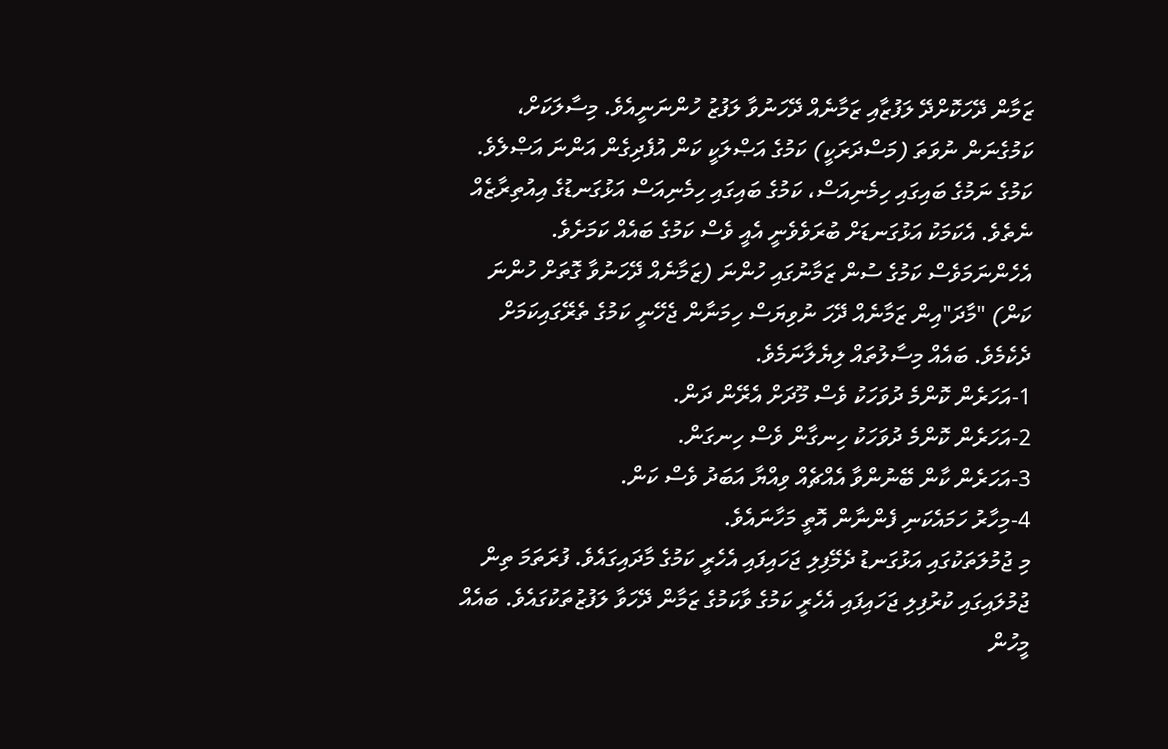ޒަމާން ދޭހަކޮށްދޭ ލަފުޒާއި ޒަމާނެއް ދޭހަނުވާ ލަފުޒު ހުންނަނީއެވެ. މިސާލަކަށް، ކަމުގެނަން ނުވަތަ (މަސްދަރަކީ) ކަމުގެ އަޞްލަކީ ކަން އުފެދިގެން އަންނަ އަޞްލެވެ. ކަމުގެ ނަމުގެ ބައިގައި ހިމެނިއަސް، ކަމުގެ ބައިގައި ހިމެނިއަސް އަޅުގަނޑުގެ އިއުތިރާޒެއް ނެތެވެ. އެކަމަކު އަޅުގަނޑަށް ބުރަވެވެނީ އެއީ ވެސް ކަމުގެ ބައެއް ކަމަށެވެ. އެހެންނަމަވެސް ކަމުގެ ސުން ޒަމާނުގައި ހުންނަ (ޒަމާނެއް ދޭހަނުވާ ގޮތަށް ހުންނަ ކަން) "މާދަ"އިން ޒަމާނެއް ދޭހަ ނުވިޔަސް ހިމަނާން ޖެހޭނީ ކަމުގެ ތެރޭގައިކަމަށް ދެކެމެވެ. ބައެއް މިސާލުތައް ލިޔެލާނަމެވެ.
1-އަހަރެން ކޮންމެ ދުވަހަކު ވެސް މޫދަށް އެރޭން ދަން.
2-އަހަރެން ކޮންމެ ދުވަހަކު ހިނގާން ވެސް ހިނގަން.
3-އަހަރެން ކާން ބޭނުންވާ އެއްޗެއް ވިއްޔާ އަބަދު ވެސް ކަން.
4-މިހާރު ހަމައެކަނި ފެންނާން އޮތީ މަހާނައެވެ.
މި ޖުމުލަތަކުގައި އަޅުގަނޑު ދެމޭފިލި ޖަހައިފައި އެހެރީ ކަމުގެ މާދައިގައެވެ. ފުރަތަމަ ތިން ޖުމުލައިގައި ކުރުފިލި ޖަހައިފައި އެހެރީ ކަމުގެ ވާކަމުގެ ޒަމާން ދޭހަވާ ލަފުޒުތަކުގައެވެ. ބައެއް މީހުން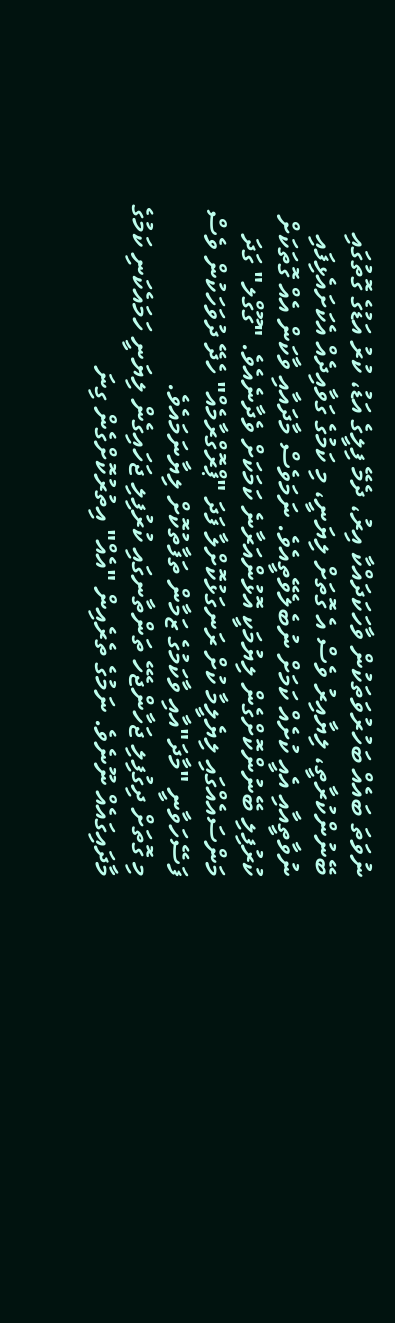ނުވަތަ ބައެއް ބަހުރުވަތަކުން ވާހަކަދައްކާ އިރު، ދެމޭ ފިލީގެ އަޑު، ކުރު އަޑުގެ ގޮތުގައި ބޭނުންކުރާތީ، ލިޔާއިރު ވެސް އެ ގޮތަށް ލިޔަނީ، މި ކަމުގެ ގަވާއިދެއް އެކަށައެޅިފައި ނުވާތީއާއި އެއީ ކުށެއް ކަމަށް ނުބެލެވޭތީއެވެ. ނަމަވެސް މާދައާއި ވާކަން އެއް ގޮތަކަށް ކުރުފިލި ބޭނުންކޮށްގެން ލިޔުމަކީ އޮޅުންއަރާނެ ކަމަކަށް ވެދާނެއެވެ. "ގޫގްލ" ގަދަ މަންސައެއްގައި ލިޔެލީމާ ކުށް ރަނގަޅުކޮށްލާ ފަދަ "ޕްރޮގްރާމެއް" ހެދޭ ދުވަހަކުން ވެސް ފަސޭހަވާނީ "މާދަ"އާއި ވާކަމުގެ ޒަމާން ތަފާތުކޮށް ލިޔާނަމައެވެ.
މި ގޮތަށް ދިގުފިލި ޖަހާންޖެހޭ ތަންތާނގައި ކުރުފިލި ޖަހައިގެން ލިޔަނީ ހަމައެކަނި ކަމުގެ މާދައިގައެއް ނޫނެވެ. ނަމުގެ ތެރެއިން "އެއް" އިތުރުކޮށްގެން ގިނަ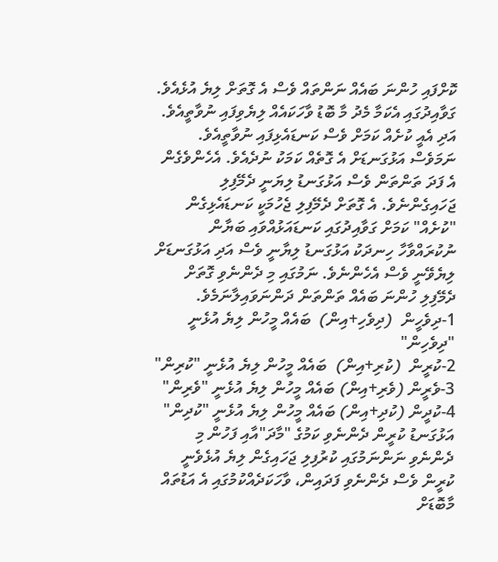ކޮށްފައި ހުންނަ ބައެއް ނަންތައް ވެސް އެ ގޮތަށް ލިޔެ އުޅެއެވެ. ގަވާއިދުގައި އެކަމާ މެދު މާ ބޮޑު ވާހަކައެއް ލިޔެވިފައި ނުވާތީއެވެ. އަދި އެއީ ކުށެއް ކަމަށް ވެސް ކަނޑައެޅިފައި ނުވާތީއެވެ. ނަމަވެސް އަޅުގަނޑަށް އެ ގޮތެއް ކަމަކު ނުދެއެވެ. އެހެންވެގެން އެ ފަދަ ތަންތަން ވެސް އަޅުގަނޑު ލިޔަނީ ދެމޭފިލި ޖަހައިގެންނެވެ. އެ ގޮތަށް ދެމޭފިލި ޖެހުމަކީ ކަނޑައެޅިގެން "ކުށެއް" ކަމަށް ގަވާއިދުގައި ކަނޑައަޅުއްވައި ބަޔާން ނުކުރައްވާހާ ހިނދަކު އަޅުގަނޑު ލިޔާނީ ވެސް އަދި އަޅުގަނޑަށް ލިޔެވޭނީ ވެސް އެހެންނެވެ. ނަމުގައި މި ދެންނެވި ގޮތަށް ދެމޭފިލި ހުންނަ ބައެއް ތަންތަން ދަންނަވައިލާނަމެވެ.
1-ދިވެހީން  (ދިވެހި+އިން)  ބައެއް މީހުން ލިޔެ އުޅެނީ "ދިވެހިން"
2-ކުރީން  (ކުރި+އިން)  ބައެއް މީހުން ލިޔެ އުޅެނީ "ކުރިން"
3-ވެރީން (ވެރި+އިން) ބައެއް މީހުން ލިޔެ އުޅެނީ "ވެރިން"
4-ކުދީން (ކުދި+އިން) ބައެއް މީހުން ލިޔެ އުޅެނީ "ކުދިން"
އަޅުގަނޑު ކުރީން ދެންނެވި ކަމުގެ "މާދަ"އާއި ފަހުން މި ދެންނެވި ނަންނަމުގައި ކުރުފިލި ޖަހައިގެން ލިޔެ އުޅެވެނީ ކުރީން ވެސް ދެންނެވި ފަދައިން، ވާހަކަދެއްކުމުގައި އެ އަޑުތައް މާބޮޑަށް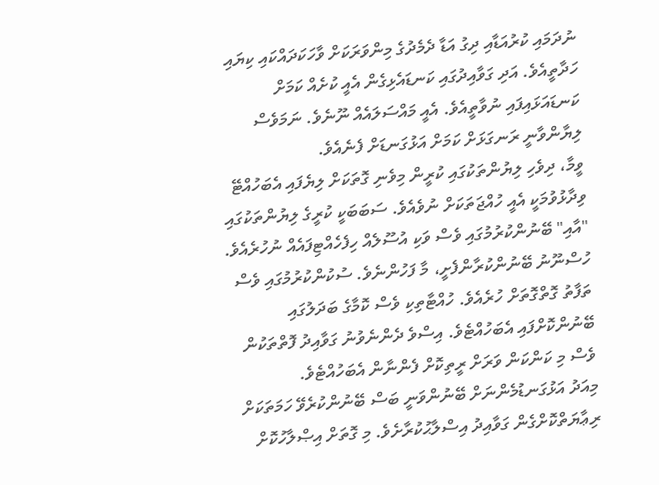ނުދަމައި ކުރުއަޑާއި ދިގު އަޑާ ދެމެދުގެ މިންވަރަކަށް ވާހަކަދައްކައި ކިޔައި ހަދާތީއެވެ. އަދި ގަވާއިދުގައި ކަނޑައެޅިގެން އެއީ ކުށެއް ކަމަށް ކަނޑައަޅައިފައި ނުވާތީއެވެ. އެއީ މައްސަލައެއް ނޫނެވެ. ނަމަވެސް ލިޔާންވާނީ ރަނގަޅަށް ކަމަށް އަޅުގަނޑަށް ފެނެއެވެ.
ވީމާ، ދިވެހި ލިޔުންތަކުގައި ކުރީން މިވެނި ގޮތަކަށް ލިޔެފައި އެބަހުއްޓޭ ވިދާޅުވުމަކީ އެއީ ހުއްޖަތަކަށް ނުވެއެވެ. ސަބަބަކީ ކުރީގެ ލިޔުންތަކުގައި "އާއި" ބޭނުންކުރުމުގައި ވެސް ވަކި އުސޫލެއް ހިފެހެއްޓިފައެއް ނުހުރެއެވެ. ހުސްނޫނު ބޭނުންކުރާންފެށީ، މާ ފަހުންނެވެ. ސުކުންކުރުމުގައި ވެސް ތަފާތު ގޮތްގޮތަށް ހުރެއެވެ. ހުއްޓާތިކި ވެސް ކޮމާގެ ބަދަލުގައި ބޭނުންކޮށްފައި އެބަހުއްޓެވެ. އިސްވެ ދެންނެވުނު ގަވާއިދު ފޮތްތަކުން ވެސް މި ކަންކަން ވަރަށް ރީތިކޮށް ފެންނާން އެބަހުއްޓެވެ.
މިއަދު އަޅުގަނޑުމެންނަށް ބޭނުންވަނީ ބަސް ބޭނުންކުރެވޭ ހަމަތަކަށް ރިޢާޔަތްކޮށްގެން ގަވާއިދު އިސްލާޙުކުރާށެވެ. މި ގޮތަށް އިޞްލާހުކޮށް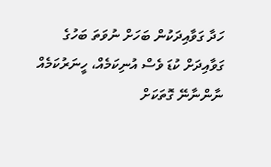ހަދާ ގަވާއިދަކުން ބަހަށް ނުވަތަ ބަހުގެ ގަވާއިދަށް ކުޑަ ވެސް އުނިކަމެއް، ހީނަރުކަމެއް ނާންނާނޭ ގޮތަކަށް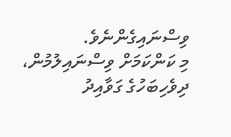ވިސްނައިގެންނެވެ.
މި ކަންކަމަށް ވިސްނައިލުމުން، ދިވެހިބަހުގެ ގަވާއިދު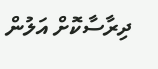ދިރާސާކޮށް އަލުން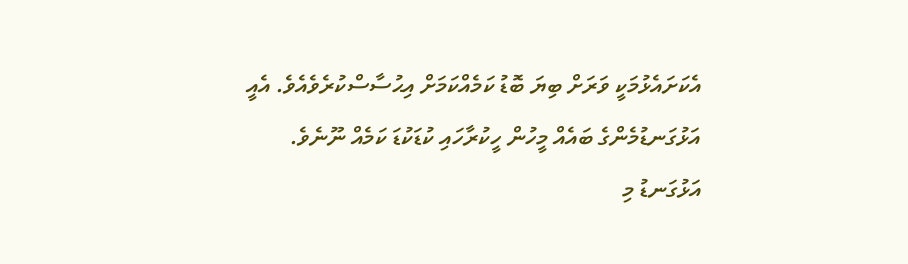އެކަށައެޅުމަކީ ވަރަށް ބިޔަ ބޮޑު ކަމެއްކަމަށް އިޙުސާސްކުރެވެއެވެ. އެއީ އަޅުގަނޑުމެންގެ ބައެއް މީހުން ހީކުރާހައި ކުޑަކުޑަ ކަމެއް ނޫނެވެ.
އަޅުގަނޑު މި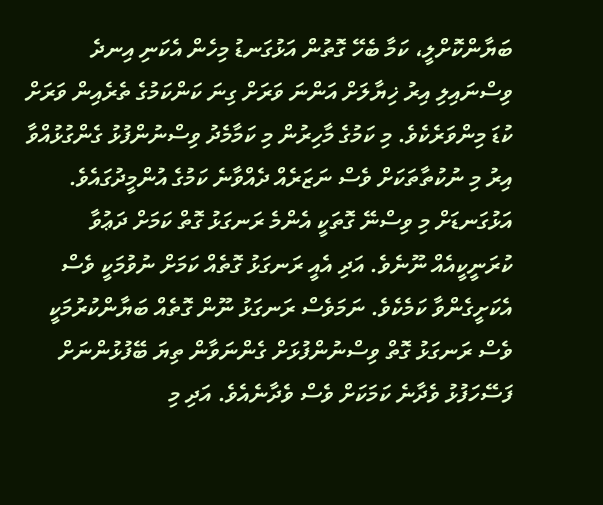ބަޔާންކޮށްލީ، ކަމާ ބެހޭ ގޮތުން އަޅުގަނޑު މިހެން އެކަނި އިނދެ ވިސްނައިލި އިރު ޚިޔާލަށް އަންނަ ވަރަށް ގިނަ ކަންކަމުގެ ތެރެއިން ވަރަށް ކުޑަ މިންވަރެކެވެ. މި ކަމުގެ މާހިރުން މި ކަމާމެދު ވިސްނުންފުޅު ގެންގުޅުއްވާ އިރު މި ނުކުތާތަކަށް ވެސް ނަޒަރެއް ދެއްވާނެ ކަމުގެ އުންމީދުގައެވެ.
އަޅުގަނޑަށް މި ވިސްނޭ ގޮތަކީ އެންމެ ރަނގަޅު ގޮތް ކަމަށް ދަޢުވާ ކުރަނީކީއެއް ނޫނެވެ. އަދި އެއީ ރަނގަޅު ގޮތެއް ކަމަށް ނުވުމަކީ ވެސް އެކަށީގެންވާ ކަމެކެވެ. ނަމަވެސް ރަނގަޅު ނޫން ގޮތެއް ބަޔާންކުރުމަކީ ވެސް ރަނގަޅު ގޮތް ވިސްނުންފުޅަށް ގެންނަވާން ތިޔަ ބޭފުޅުންނަށް ފަސޭހަފުޅު ވެދާނެ ކަމަކަށް ވެސް ވެދާނެއެވެ. އަދި މި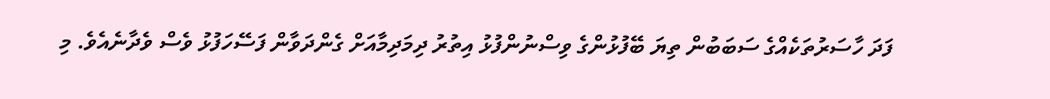ފަދަ ހާސަރުތަކެއްގެ ސަބަބުން ތިޔަ ބޭފުޅުންގެ ވިސްނުންފުޅު އިތުރު ދިމަދިމާއަށް ގެންދަވާން ފަސޭހަފުޅު ވެސް ވެދާނެއެވެ. މި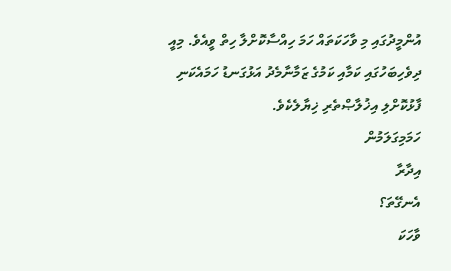އުންމީދުގައި މި ވާހަކަތައް ހަމަ ހިއްސާކޮށްލާ ހިތް ވީއެވެ. މިއީ ދިވެހިބަހުގައި ކަމާއި ކަމުގެ ޒަމާނާމެދު އަޅުގަނޑު ހަމައެކަނި ފާޅުކޮށްލި އިޚުލާޞްތެރި ޚިޔާލެކެވެ.
ހަމަމިގަލަމުން
އިދާރާ
އެނގޭތަ؟
ވާހަކަ